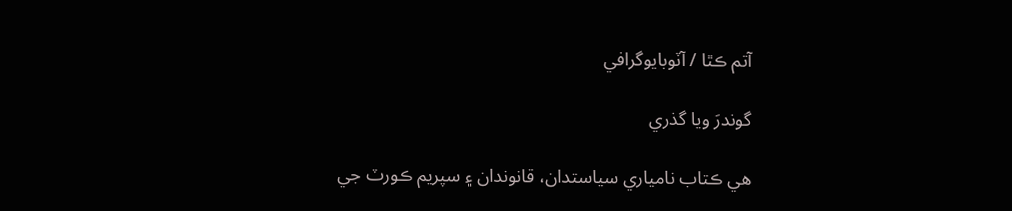آتم ڪٿا / آٽوبايوگرافي

گوندرَ ويا گذري

ھي ڪتاب نامياري سياستدان، قانوندان ۽ سپريم ڪورٽ جي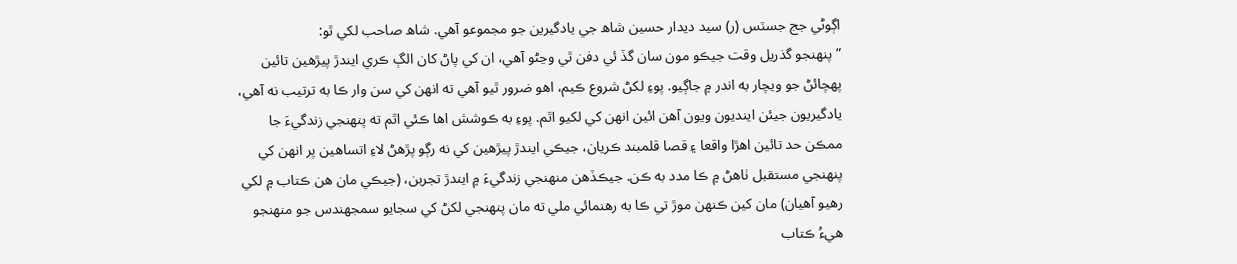اڳوڻي جج جسٽس (ر) سيد ديدار حسين شاھ جي يادگيرين جو مجموعو آھي. شاھ صاحب لکي ٿو:
”پنهنجو گذريل وقت جيڪو مون سان گڏ ئي دفن ٿي وڃڻو آهي، ان کي پاڻ کان الڳ ڪري ايندڙ پيڙهين تائين پهچائڻ جو ويچار به اندر ۾ جاڳيو. پوءِ لکڻ شروع ڪيم، اهو ضرور ٿيو آهي ته انهن کي سن وار ڪا به ترتيب نه آهي، يادگيريون جيئن اينديون ويون آهن ائين انهن کي لکيو اٿم. پوءِ به ڪوشش اها ڪئي اٿم ته پنهنجي زندگيءَ جا ممڪن حد تائين اهڙا واقعا ۽ قصا قلمبند ڪريان، جيڪي ايندڙ پيڙهين کي نه رڳو پڙهڻ لاءِ اتساهين پر انهن کي پنهنجي مستقبل ٺاهڻ ۾ ڪا مدد به ڪن. جيڪڏهن منهنجي زندگيءَ ۾ ايندڙ تجربن، (جيڪي مان هن ڪتاب ۾ لکي رهيو آهيان) مان کين ڪنهن موڙ تي ڪا به رهنمائي ملي ته مان پنهنجي لکڻ کي سجايو سمجهندس جو منهنجو هيءُ ڪتاب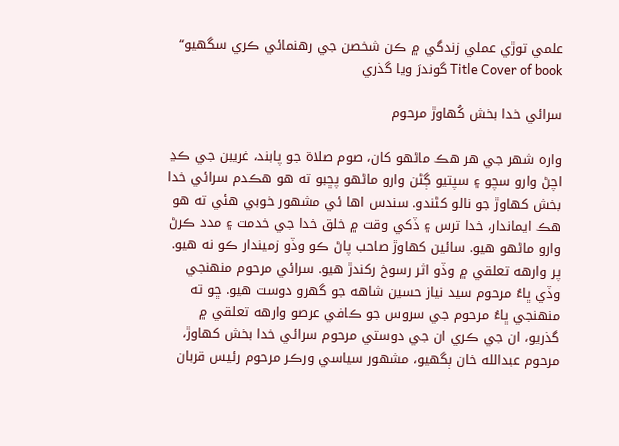علمي توڙي عملي زندگي ۾ ڪن شخصن جي رهنمائي ڪري سگهيو“
Title Cover of book گوندرَ ويا گذري

سرائي خدا بخش کُهاوڙ مرحوم

واره شهر جي هر هڪ ماڻهو کان، صوم صلاة جو پابند، غريبن جي ڪڍ اچڻ وارو سچو ۽ سپتيو ڳڻن وارو ماڻهو پڇبو ته هو هڪدم سرائي خدا بخش کهاوڙ جو نالو کڻندو. سندس اها ئي مشهور خوبي هئي ته هو هڪ ايماندار، خدا ترس ۽ ڏکي وقت ۾ خلق خدا جي خدمت ۽ مدد ڪرڻ وارو ماڻهو هيو. سائين کهاوڙ صاحب پاڻ ڪو وڏو زميندار ڪو نه هيو. پر وارهه تعلقي ۾ وڏو اثر رسوخ رکندڙ هيو. سرائي مرحوم منهنجي وڏي ڀاءُ مرحوم سيد نياز حسين شاهه جو گهرو دوست هيو. ڇو ته منهنجي ڀاءُ مرحوم جي سروس جو ڪافي عرصو وارهه تعلقي ۾ گذريو، ان جي ڪري ان جي دوستي مرحوم سرائي خدا بخش کهاوڙ، مرحوم عبدالله خان ٻگهيو، مشهور سياسي ورڪر مرحوم رئيس قربان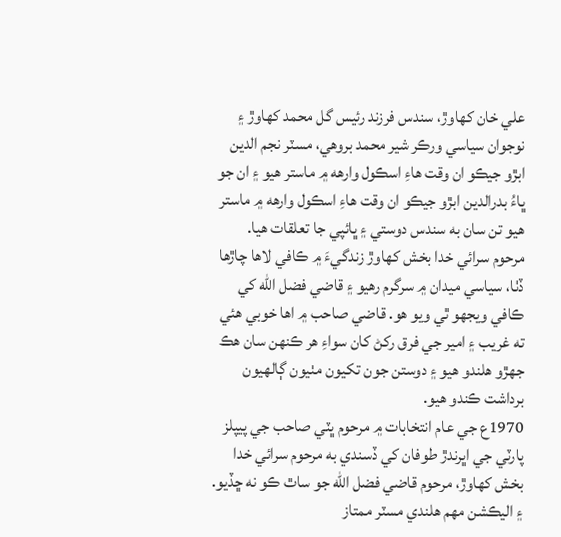علي خان کهاوڙ، سندس فرزند رئيس گل محمد کهاوڙ ۽ نوجوان سياسي ورڪر شير محمد بروهي، مسٽر نجم الدين ابڙو جيڪو ان وقت هاءِ اسڪول وارهه ۾ ماستر هيو ۽ ان جو ڀاءُ بدرالدين ابڙو جيڪو ان وقت هاءِ اسڪول وارهه ۾ ماستر هيو تن سان به سندس دوستي ۽ ڀائپي جا تعلقات هيا.
مرحوم سرائي خدا بخش کهاوڙ زندگيءَ ۾ ڪافي لاها چاڙها ڏٺا، سياسي ميدان ۾ سرگرم رهيو ۽ قاضي فضل الله کي ڪافي ويجهو ٿي ويو هو. قاضي صاحب ۾ اها خوبي هئي ته غريب ۽ امير جي فرق رکڻ کان سواءِ هر ڪنهن سان هڪ جهڙو هلندو هيو ۽ دوستن جون تکيون مٺيون ڳالهيون برداشت ڪندو هيو.
1970ع جي عام انتخابات ۾ مرحوم ڀٽي صاحب جي پيپلز پارٽي جي اڀرندڙ طوفان کي ڏسندي به مرحوم سرائي خدا بخش کهاوڙ، مرحوم قاضي فضل الله جو ساٿ ڪو نه ڇڏيو. ۽ اليڪشن مهم هلندي مسٽر ممتاز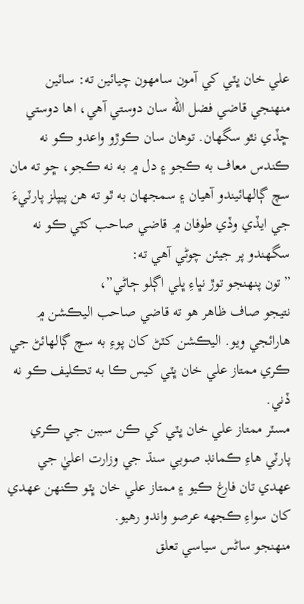علي خان ڀٽي کي آمون سامهون چيائين ته: سائين منهنجي قاضي فضل الله سان دوستي آهي، اها دوستي ڇڏي نٿو سگهان. توهان سان ڪوڙو واعدو ڪو نه ڪندس معاف به ڪجو ۽ دل ۾ به نه ڪجو، ڇو ته مان سچ ڳالهائيندو آهيان ۽ سمجهان به ٿو ته هن پيپلز پارٽيءَ جي ايڏي وڏي طوفان ۾ قاضي صاحب کٽي ڪو نه سگهندو پر جيئن چوڻي آهي ته:
”تون پنهنجو توڙ نڀاءِ ڀلي اڳلو ڄاڻي”،
نتيجو صاف ظاهر هو ته قاضي صاحب اليڪشن ۾ هارائجي ويو. اليڪشن کٽڻ کان پوءِ به سچ ڳالهائڻ جي ڪري ممتاز علي خان ڀٽي کيس ڪا به تڪليف ڪو نه ڏني.
مسٽر ممتاز علي خان ڀٽي کي ڪن سببن جي ڪري پارٽي هاءِ ڪمانڊ صوبي سنڌ جي وزارت اعليٰ جي عهدي تان فارغ ڪيو ۽ ممتاز علي خان ڀٽو ڪنهن عهدي کان سواءِ ڪجهه عرصو واندو رهيو.
منهنجو ساڻس سياسي تعلق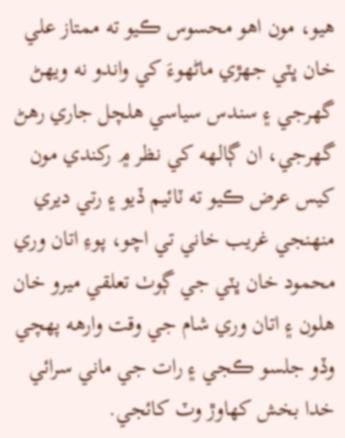هيو، مون اهو محسوس ڪيو ته ممتاز علي خان ڀٽي جهڙي ماڻهوءَ کي واندو نه ويهڻ گهرجي ۽ سندس سياسي هلچل جاري رهڻ گهرجي، ان ڳالهه کي نظر ۾ رکندي مون کيس عرض ڪيو ته ٽائيم ڏيو ۽ رتي ديري منهنجي غريب خاني تي اچو، پوءِ اتان وري محمود خان ڀٽي جي ڳوٺ تعلقي ميرو خان هلون ۽ اتان وري شام جي وقت وارهه پهچي وڏو جلسو ڪجي ۽ رات جي ماني سرائي خدا بخش کهاوڙ وٽ کائجي.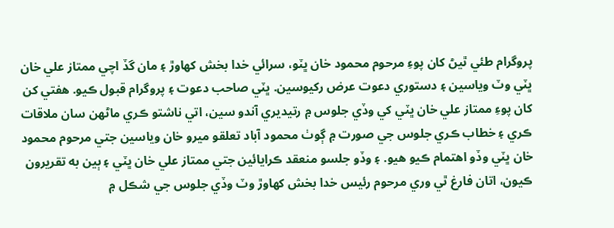پروگرام طئي ٿيڻ کان پوءِ مرحوم محمود خان ڀٽو، سرائي خدا بخش کهاوڙ ۽ مان گڏ اچي ممتاز علي خان ڀٽي وٽ وياسين ۽ دستوري دعوت عرض رکيوسين. ڀٽي صاحب دعوت ۽ پروگرام قبول ڪيو. هفتي کن کان پوءِ ممتاز علي خان ڀٽي کي وڏي جلوس ۾ رتيديري آندو سين، اتي ناشتو ڪري ماڻهن سان ملاقات ڪري ۽ خطاب ڪري جلوس جي صورت ۾ ڳوٺ محمود آباد تعلقو ميرو خان وياسين جتي مرحوم محمود خان ڀٽي وڏو اهتمام ڪيو هيو. ۽ وڏو جلسو منعقد ڪرايائين جتي ممتاز علي خان ڀٽي ۽ ٻين به تقريرون ڪيون، اتان فارغ ٿي وري مرحوم رئيس خدا بخش کهاوڙ وٽ وڏي جلوس جي شڪل ۾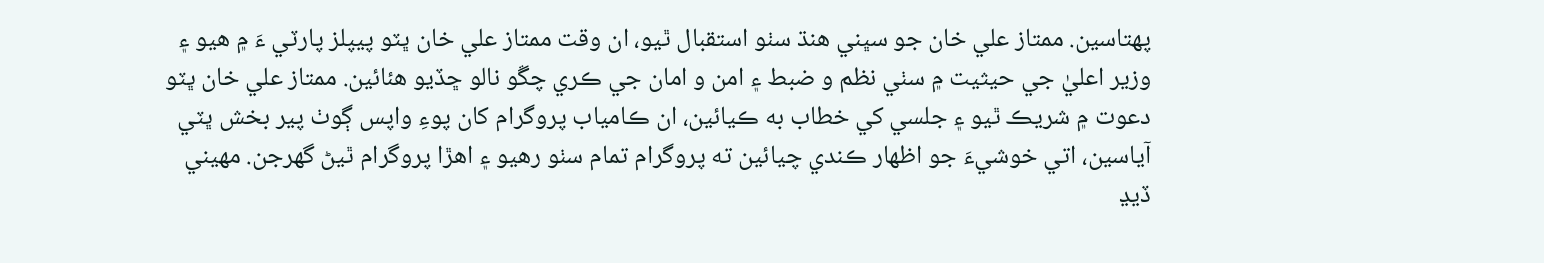پهتاسين. ممتاز علي خان جو سڀني هنڌ سٺو استقبال ٿيو، ان وقت ممتاز علي خان ڀٽو پيپلز پارٽي ءَ ۾ هيو ۽ وزير اعليٰ جي حيثيت ۾ سٺي نظم و ضبط ۽ امن و امان جي ڪري چڱو نالو ڇڏيو هئائين. ممتاز علي خان ڀٽو دعوت ۾ شريڪ ٿيو ۽ جلسي کي خطاب به ڪيائين، ان ڪامياب پروگرام کان پوءِ واپس ڳوٺ پير بخش ڀٽي آياسين، اتي خوشيءَ جو اظهار ڪندي چيائين ته پروگرام تمام سٺو رهيو ۽ اهڙا پروگرام ٿيڻ گهرجن. مهيني ڏيڍ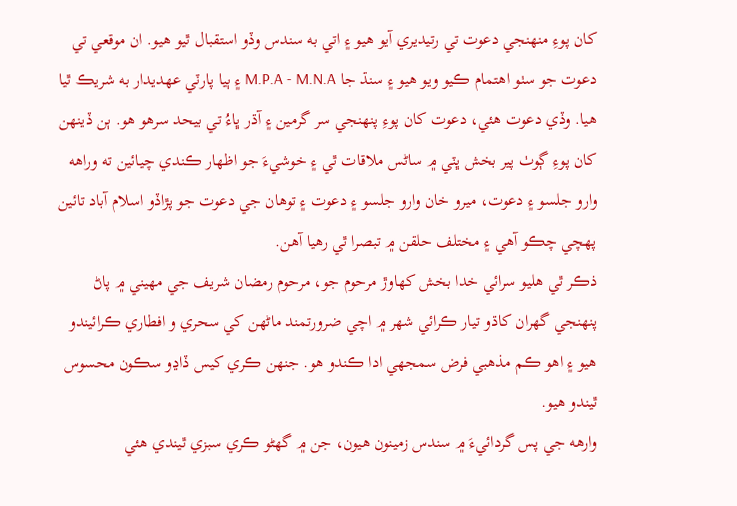کان پوءِ منهنجي دعوت تي رتيديري آيو هيو ۽ اتي به سندس وڏو استقبال ٿيو هيو. ان موقعي تي دعوت جو سٺو اهتمام ڪيو ويو هيو ۽ سنڌ جا M.P.A - M.N.A ۽ ٻيا پارٽي عهديدار به شريڪ ٿيا هيا. وڏي دعوت هئي، دعوت کان پوءِ پنهنجي سر گرمين ۽ آڌر ڀاءُ تي بيحد سرهو هو. ٻن ڏينهن کان پوءِ ڳوٺ پير بخش ڀٽي ۾ ساڻس ملاقات ٿي ۽ خوشيءَ جو اظهار ڪندي چيائين ته وراهه وارو جلسو ۽ دعوت، ميرو خان وارو جلسو ۽ دعوت ۽ توهان جي دعوت جو پڙاڏو اسلام آباد تائين پهچي چڪو آهي ۽ مختلف حلقن ۾ تبصرا ٿي رهيا آهن.
ذڪر ٿي هليو سرائي خدا بخش کهاوڙ مرحوم جو، مرحوم رمضان شريف جي مهيني ۾ پاڻ پنهنجي گهران کاڌو تيار ڪرائي شهر ۾ اچي ضرورتمند ماڻهن کي سحري و افطاري ڪرائيندو هيو ۽ اهو ڪم مذهبي فرض سمجهي ادا ڪندو هو. جنهن ڪري کيس ڏاڍو سڪون محسوس ٿيندو هيو.
وارهه جي پس گردائيءَ ۾ سندس زمينون هيون، جن ۾ گهڻو ڪري سبزي ٿيندي هئي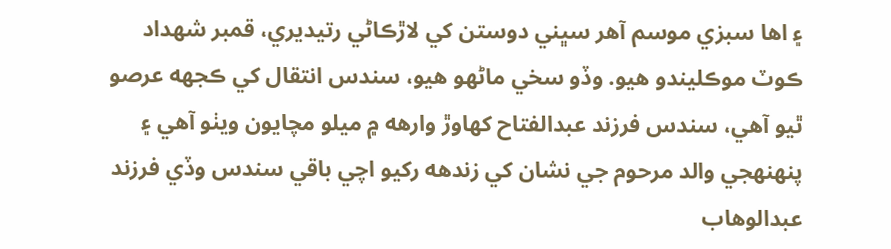۽ اها سبزي موسم آهر سڀني دوستن کي لاڙڪاڻي رتيديري، قمبر شهداد ڪوٽ موڪليندو هيو. وڏو سخي ماڻهو هيو، سندس انتقال کي ڪجهه عرصو ٿيو آهي، سندس فرزند عبدالفتاح کهاوڙ وارهه ۾ ميلو مچايون ويٺو آهي ۽ پنهنهجي والد مرحوم جي نشان کي زندهه رکيو اچي باقي سندس وڏي فرزند عبدالوهاب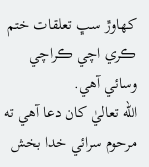کهاوڙ سڀ تعلقات ختم ڪري اچي ڪراچي وسائي آهي.
الله تعاليٰ کان دعا آهي ته مرحوم سرائي خدا بخش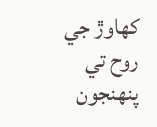کهاوڙ جي روح تي پنهنجون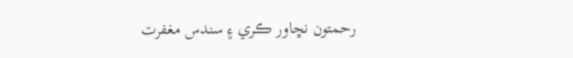رحمتون نڇاور ڪري ۽ سندس مغفرت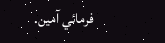فرمائي آمين.